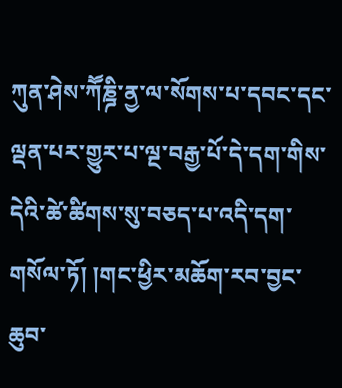ཀུན་ཤེས་ཀཽཎྜི་ནྱ་ལ་སོགས་པ་དབང་དང་ལྡན་པར་གྱུར་པ་ལྔ་བརྒྱ་པོ་དེ་དག་གིས་དེའི་ཚེ་ཚིགས་སུ་བཅད་པ་འདི་དག་གསོལ་ཏོ། །གང་ཕྱིར་མཆོག་རབ་བྱང་ཆུབ་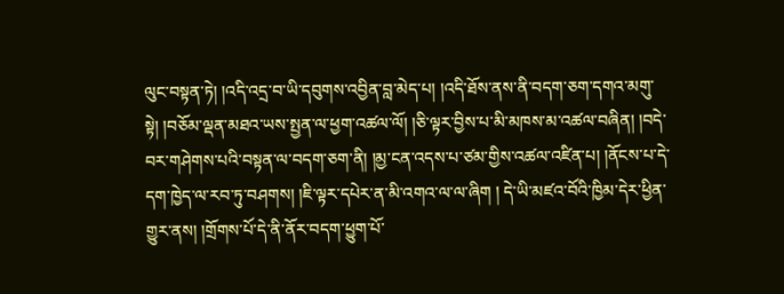ལུང་བསྟན་ཏེ། །འདི་འདྲ་བ་ཡི་དབུགས་འབྱིན་བླ་མེད་པ། །འདི་ཐོས་ནས་ནི་བདག་ཅག་དགའ་མགུ་སྟེ། །བཅོམ་ལྡན་མཐའ་ཡས་སྤྱན་ལ་ཕྱག་འཚལ་ལོ། །ཅི་ལྟར་བྱིས་པ་མི་མཁས་མ་འཚལ་བཞིན། །བདེ་བར་གཤེགས་པའི་བསྟན་ལ་བདག་ཅག་ནི། །མྱ་ངན་འདས་པ་ཙམ་གྱིས་འཚལ་འཛིན་པ། །ནོངས་པ་དེ་དག་ཁྱེད་ལ་རབ་ཏུ་བཤགས། །ཇི་ལྟར་དཔེར་ན་མི་འགའ་ལ་ལ་ཞིག ། དེ་ཡི་མཛའ་བོའི་ཁྱིམ་དེར་ཕྱིན་གྱུར་ནས། །གྲོགས་པོ་དེ་ནི་ནོར་བདག་ཕྱུག་པོ་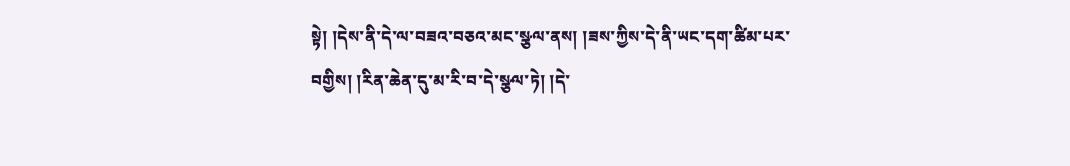སྟེ། །དེས་ནི་དེ་ལ་བཟའ་བཅའ་མང་སྩལ་ནས། །ཟས་ཀྱིས་དེ་ནི་ཡང་དག་ཚིམ་པར་བགྱིས། །རིན་ཆེན་དུ་མ་རི་བ་དེ་སྩལ་ཏེ། །དེ་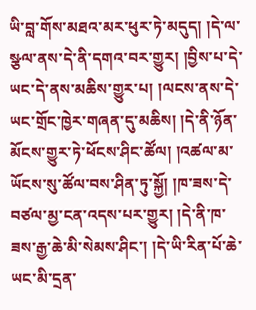ཡི་བླ་གོས་མཐའ་མར་ཕུར་ཏེ་མདུད། །དེ་ལ་སྩལ་ནས་དེ་ནི་དགའ་བར་གྱུར། །བྱིས་པ་དེ་ཡང་དེ་ནས་མཆིས་གྱུར་པ། །ལངས་ནས་དེ་ཡང་གྲོང་ཁྱེར་གཞན་དུ་མཆིས། །དེ་ནི་ཉོན་མོངས་གྱུར་ཏེ་ཕོངས་ཤིང་ཚོལ། །འཚལ་མ་ཡོངས་སུ་ཚོལ་བས་ཤིན་ཏུ་སྐྱོ། །ཁ་ཟས་དེ་བཙལ་མྱ་ངན་འདས་པར་གྱུར། །དེ་ནི་ཁ་ཟས་རྒྱ་ཆེ་མི་སེམས་ཤིང་། །དེ་ཡི་རིན་པོ་ཆེ་ཡང་མི་དྲན་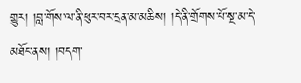གྱུར། །བླ་གོས་ལ་ནི་ཕུར་བར་དྲན་མ་མཆིས། །དེ་ནི་གྲོགས་པོ་སྔ་མ་དེ་མཐོང་ནས། །བདག་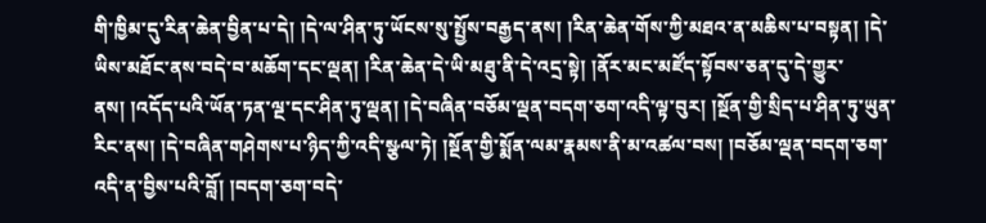གི་ཁྱིམ་དུ་རིན་ཆེན་བྱིན་པ་དེ། །དེ་ལ་ཤིན་ཏུ་ཡོངས་སུ་སྤྱོས་བརྒྱད་ནས། །རིན་ཆེན་གོས་ཀྱི་མཐའ་ན་མཆིས་པ་བསྟན། །དེ་ཡིས་མཐོང་ནས་བདེ་བ་མཆོག་དང་ལྡན། །རིན་ཆེན་དེ་ཡི་མཐུ་ནི་དེ་འདྲ་སྟེ། །ནོར་མང་མཛོད་སྟོབས་ཅན་དུ་དེ་གྱུར་ནས། །འདོད་པའི་ཡོན་ཏན་ལྔ་དང་ཤིན་ཏུ་ལྡན། །དེ་བཞིན་བཅོམ་ལྡན་བདག་ཅག་འདི་ལྟ་བུར། །སྔོན་གྱི་སྲིད་པ་ཤིན་ཏུ་ཡུན་རིང་ནས། །དེ་བཞིན་གཤེགས་པ་ཉིད་ཀྱི་འདི་སྩལ་ཏེ། །སྔོན་གྱི་སྨོན་ལམ་རྣམས་ནི་མ་འཚལ་བས། །བཅོམ་ལྡན་བདག་ཅག་འདི་ན་བྱིས་པའི་བློ། །བདག་ཅག་བདེ་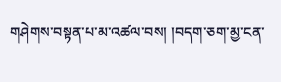གཤེགས་བསྟན་པ་མ་འཚལ་བས། །བདག་ཅག་མྱ་ངན་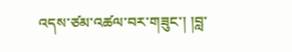འདས་ཙམ་འཚལ་བར་གཟུང་། །བླ་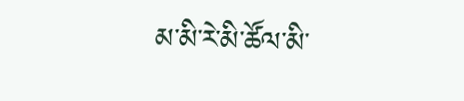མ་མི་རེ་མི་ཚོལ་མི་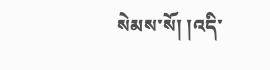སེམས་སོ། །འདི་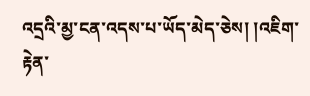འདྲའི་མྱ་ངན་འདས་པ་ཡོད་མེད་ཅེས། །འཇིག་རྟེན་